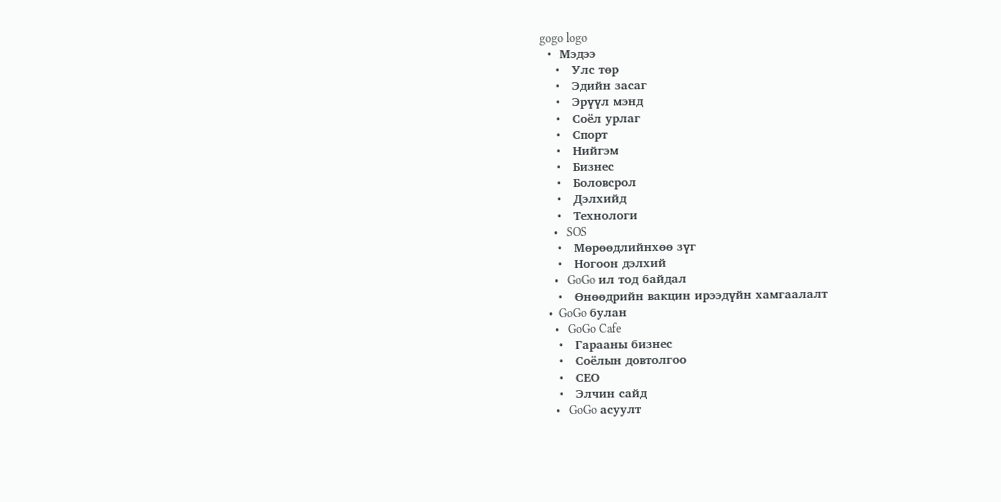gogo logo
  •  Мэдээ
    •   Улс төр
    •   Эдийн засаг
    •   Эрүүл мэнд
    •   Соёл урлаг
    •   Спорт
    •   Нийгэм
    •   Бизнес
    •   Боловсрол
    •   Дэлхийд
    •   Технологи
    •   SOS
    •   Мөрөөдлийнхөө зүг
    •   Ногоон дэлхий
    •   GoGo ил тод байдал
    •   Өнөөдрийн вакцин ирээдүйн хамгаалалт
  •  GoGo булан
    •   GoGo Cafe
    •   Гарааны бизнес
    •   Соёлын довтолгоо
    •   СEO
    •   Элчин сайд
    •   GoGo асуулт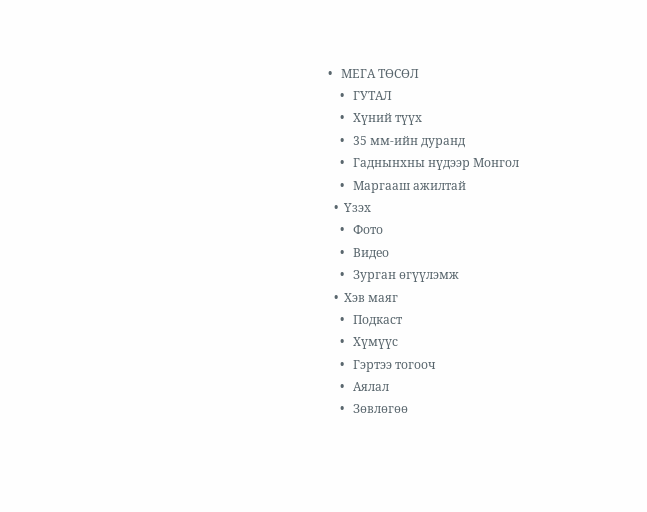•   МЕГА ТӨСӨЛ
    •   ГУТАЛ
    •   Хүний түүх
    •   35 мм-ийн дуранд
    •   Гаднынхны нүдээр Монгол
    •   Маргааш ажилтай
  •  Үзэх
    •   Фото
    •   Видео
    •   Зурган өгүүлэмж
  •  Хэв маяг
    •   Подкаст
    •   Хүмүүс
    •   Гэртээ тогооч
    •   Аялал
    •   Зөвлөгөө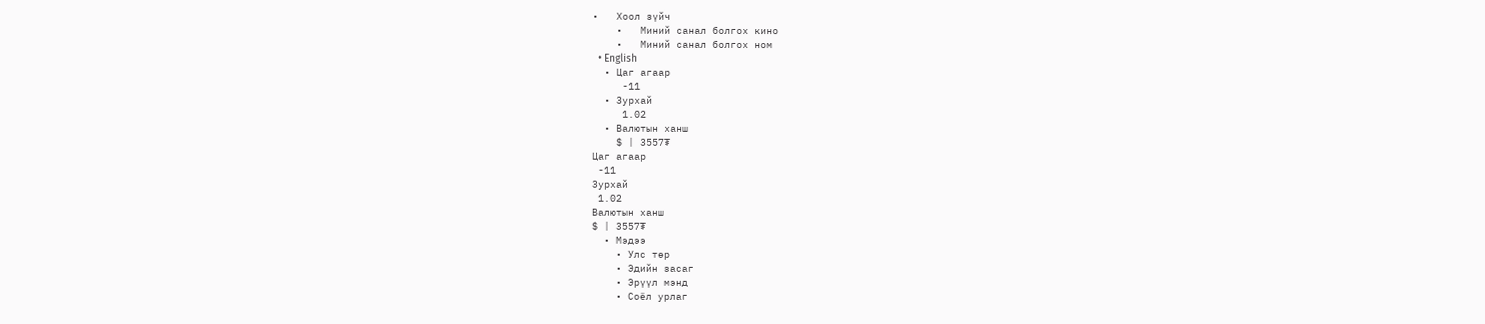•   Хоол зүйч
    •   Миний санал болгох кино
    •   Миний санал болгох ном
  • English
  • Цаг агаар
     -11
  • Зурхай
     1.02
  • Валютын ханш
    $ | 3557₮
Цаг агаар
 -11
Зурхай
 1.02
Валютын ханш
$ | 3557₮
  • Мэдээ
    • Улс төр
    • Эдийн засаг
    • Эрүүл мэнд
    • Соёл урлаг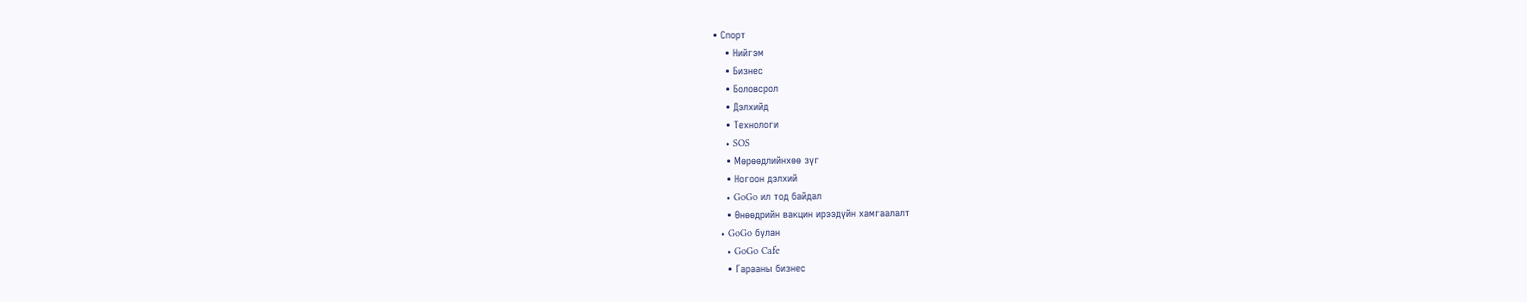• Спорт
    • Нийгэм
    • Бизнес
    • Боловсрол
    • Дэлхийд
    • Технологи
    • SOS
    • Мөрөөдлийнхөө зүг
    • Ногоон дэлхий
    • GoGo ил тод байдал
    • Өнөөдрийн вакцин ирээдүйн хамгаалалт
  • GoGo булан
    • GoGo Cafe
    • Гарааны бизнес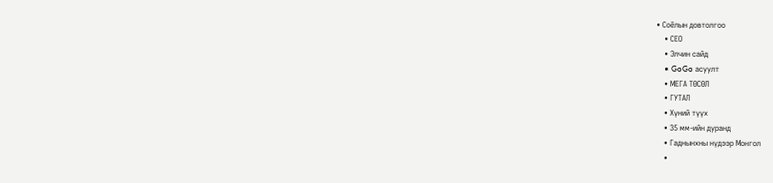• Соёлын довтолгоо
    • СEO
    • Элчин сайд
    • GoGo асуулт
    • МЕГА ТӨСӨЛ
    • ГУТАЛ
    • Хүний түүх
    • 35 мм-ийн дуранд
    • Гаднынхны нүдээр Монгол
    •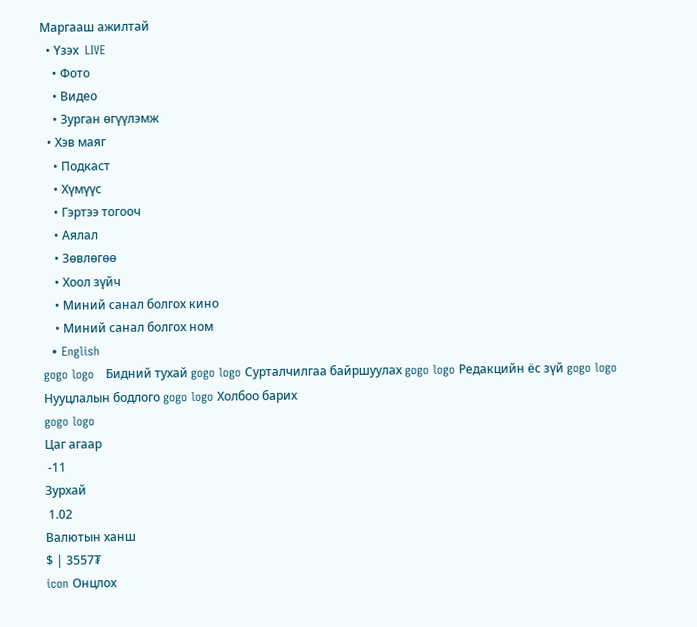Маргааш ажилтай
  • Үзэх  LIVE
    • Фото
    • Видео
    • Зурган өгүүлэмж
  • Хэв маяг
    • Подкаст
    • Хүмүүс
    • Гэртээ тогооч
    • Аялал
    • Зөвлөгөө
    • Хоол зүйч
    • Миний санал болгох кино
    • Миний санал болгох ном
  • English
gogo logo   Бидний тухай gogo logo Сурталчилгаа байршуулах gogo logo Редакцийн ёс зүй gogo logo Нууцлалын бодлого gogo logo Холбоо барих
gogo logo
Цаг агаар
 -11
Зурхай
 1.02
Валютын ханш
$ | 3557₮
icon Онцлох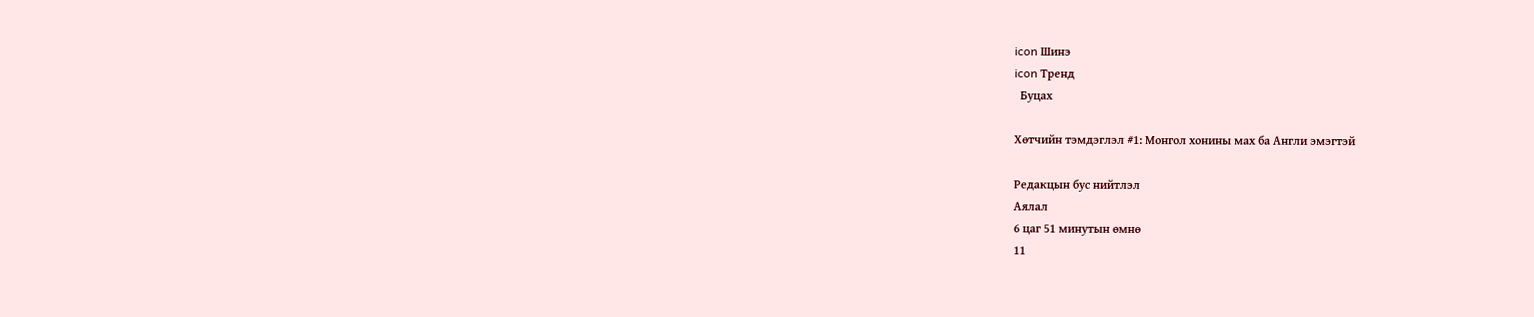icon Шинэ
icon Тренд
  Буцах

Хөтчийн тэмдэглэл #1: Монгол хонины мах ба Англи эмэгтэй

Редакцын бус нийтлэл
Аялал
6 цаг 51 минутын өмнө
11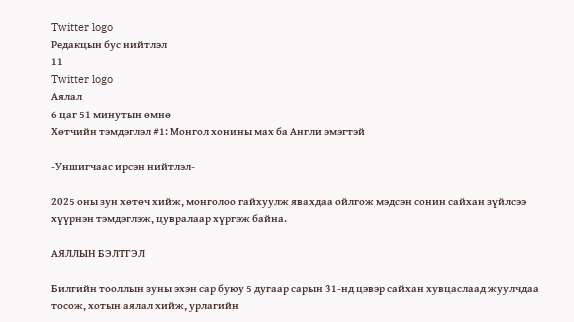Twitter logo
Редакцын бус нийтлэл
11
Twitter logo
Аялал
6 цаг 51 минутын өмнө
Хөтчийн тэмдэглэл #1: Монгол хонины мах ба Англи эмэгтэй

-Уншигчаас ирсэн нийтлэл-

2025 оны зун хөтөч хийж, монголоо гайхуулж явахдаа ойлгож мэдсэн сонин сайхан зүйлсээ хүүрнэн тэмдэглэж, цувралаар хүргэж байна.

АЯЛЛЫН БЭЛТГЭЛ

Билгийн тооллын зуны эхэн сар буюу 5 дугаар сарын 31-нд цэвэр сайхан хувцаслаад жуулчдаа тосож, хотын аялал хийж, урлагийн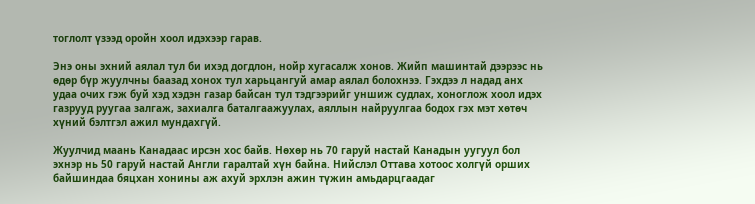тоглолт үзээд оройн хоол идэхээр гарав.

Энэ оны эхний аялал тул би ихэд догдлон, нойр хугасалж хонов. Жийп машинтай дээрээс нь өдөр бүр жуулчны баазад хонох тул харьцангуй амар аялал болохнээ. Гэхдээ л надад анх удаа очих гэж буй хэд хэдэн газар байсан тул тэдгээрийг уншиж судлах, хоноглож хоол идэх газрууд руугаа залгаж, захиалга баталгаажуулах, аяллын найруулгаа бодох гэх мэт хөтөч хүний бэлтгэл ажил мундахгүй.

Жуулчид маань Канадаас ирсэн хос байв. Нөхөр нь 70 гаруй настай Канадын уугуул бол эхнэр нь 50 гаруй настай Англи гаралтай хүн байна. Нийслэл Оттава хотоос холгүй орших байшиндаа бяцхан хонины аж ахуй эрхлэн ажин түжин амьдарцгаадаг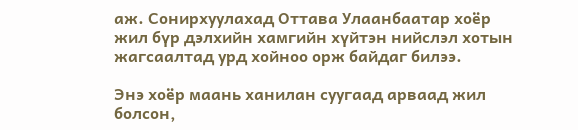аж. Сонирхуулахад Оттава Улаанбаатар хоёр жил бүр дэлхийн хамгийн хүйтэн нийслэл хотын жагсаалтад урд хойноо орж байдаг билээ.

Энэ хоёр маань ханилан суугаад арваад жил болсон,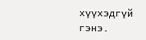хүүхэдгүй гэнэ.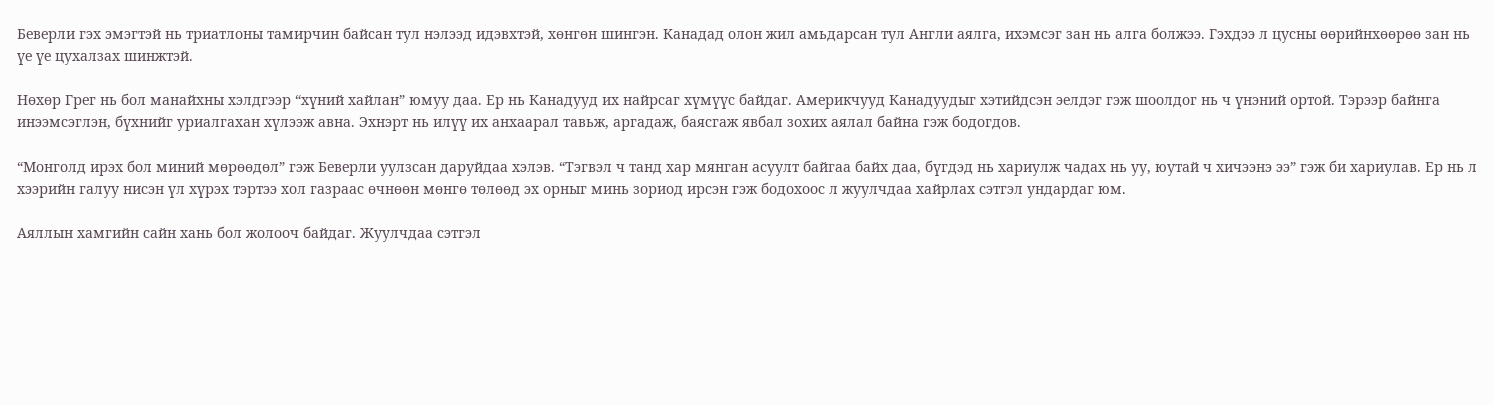Беверли гэх эмэгтэй нь триатлоны тамирчин байсан тул нэлээд идэвхтэй, хөнгөн шингэн. Канадад олон жил амьдарсан тул Англи аялга, ихэмсэг зан нь алга болжээ. Гэхдээ л цусны өөрийнхөөрөө зан нь үе үе цухалзах шинжтэй.

Нөхөр Грег нь бол манайхны хэлдгээр “хүний хайлан” юмуу даа. Ер нь Канадууд их найрсаг хүмүүс байдаг. Америкчууд Канадуудыг хэтийдсэн эелдэг гэж шоолдог нь ч үнэний ортой. Тэрээр байнга инээмсэглэн, бүхнийг уриалгахан хүлээж авна. Эхнэрт нь илүү их анхаарал тавьж, аргадаж, баясгаж явбал зохих аялал байна гэж бодогдов.

“Монголд ирэх бол миний мөрөөдөл” гэж Беверли уулзсан даруйдаа хэлэв. “Тэгвэл ч танд хар мянган асуулт байгаа байх даа, бүгдэд нь хариулж чадах нь уу, юутай ч хичээнэ ээ” гэж би хариулав. Ер нь л хээрийн галуу нисэн үл хүрэх тэртээ хол газраас өчнөөн мөнгө төлөөд эх орныг минь зориод ирсэн гэж бодохоос л жуулчдаа хайрлах сэтгэл ундардаг юм.

Аяллын хамгийн сайн хань бол жолооч байдаг. Жуулчдаа сэтгэл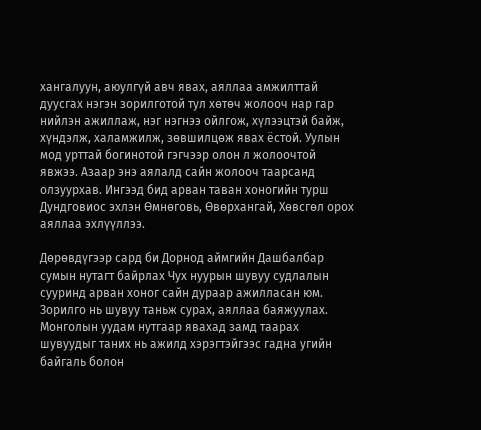хангалуун, аюулгүй авч явах, аяллаа амжилттай дуусгах нэгэн зорилготой тул хөтөч жолооч нар гар нийлэн ажиллаж, нэг нэгнээ ойлгож, хүлээцтэй байж, хүндэлж, халамжилж, зөвшилцөж явах ёстой. Уулын мод урттай богинотой гэгчээр олон л жолоочтой явжээ. Азаар энэ аялалд сайн жолооч таарсанд олзуурхав. Ингээд бид арван таван хоногийн турш Дундговиос эхлэн Өмнөговь, Өвөрхангай, Хөвсгөл орох аяллаа эхлүүллээ.

Дөрөвдүгээр сард би Дорнод аймгийн Дашбалбар сумын нутагт байрлах Чух нуурын шувуу судлалын сууринд арван хоног сайн дураар ажилласан юм. Зорилго нь шувуу таньж сурах, аяллаа баяжуулах. Монголын уудам нутгаар явахад замд таарах шувуудыг таних нь ажилд хэрэгтэйгээс гадна угийн байгаль болон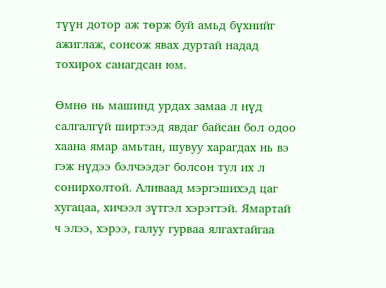түүн дотор аж төрж буй амьд бүхнийг ажиглаж, сонсож явах дуртай надад тохирох санагдсан юм.

Өмнө нь машинд урдах замаа л нүд салгалгүй ширтээд явдаг байсан бол одоо хаана ямар амьтан, шувуу харагдах нь вэ гэж нүдээ бэлчээдэг болсон тул их л сонирхолтой. Аливаад мэргэшихэд цаг хугацаа, хичээл зүтгэл хэрэгтэй. Ямартай ч элээ, хэрээ, галуу гурваа ялгахтайгаа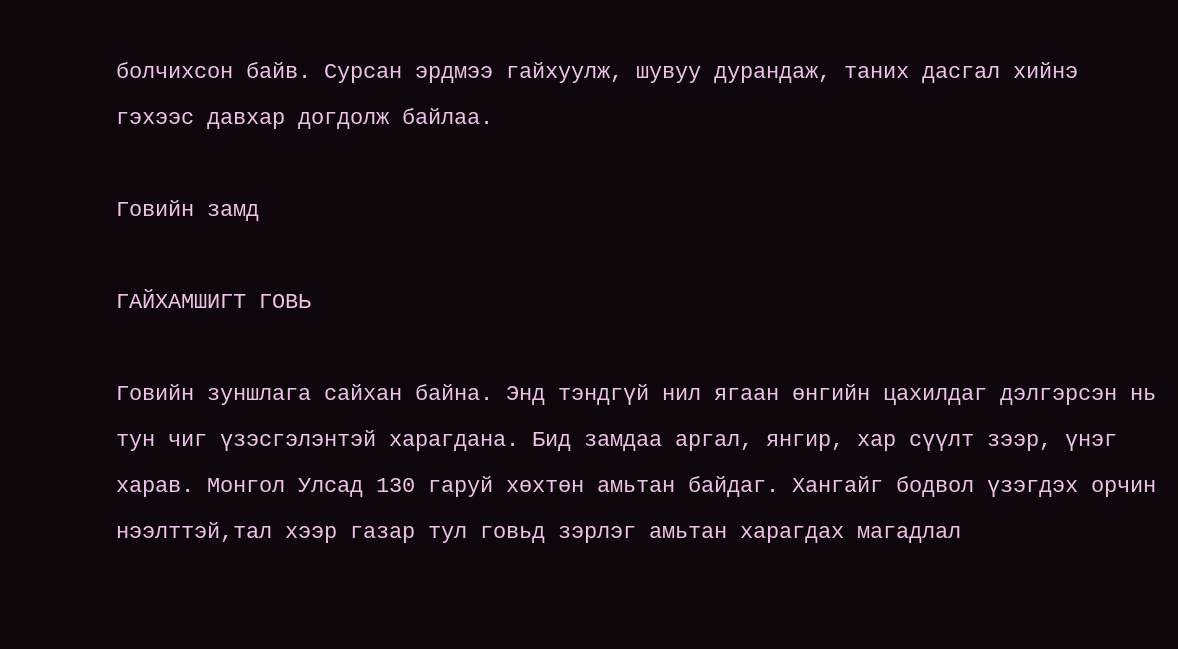болчихсон байв. Сурсан эрдмээ гайхуулж, шувуу дурандаж, таних дасгал хийнэ гэхээс давхар догдолж байлаа.

Говийн замд

ГАЙХАМШИГТ ГОВЬ

Говийн зуншлага сайхан байна. Энд тэндгүй нил ягаан өнгийн цахилдаг дэлгэрсэн нь тун чиг үзэсгэлэнтэй харагдана. Бид замдаа аргал, янгир, хар сүүлт зээр, үнэг харав. Монгол Улсад 130 гаруй хөхтөн амьтан байдаг. Хангайг бодвол үзэгдэх орчин нээлттэй,тал хээр газар тул говьд зэрлэг амьтан харагдах магадлал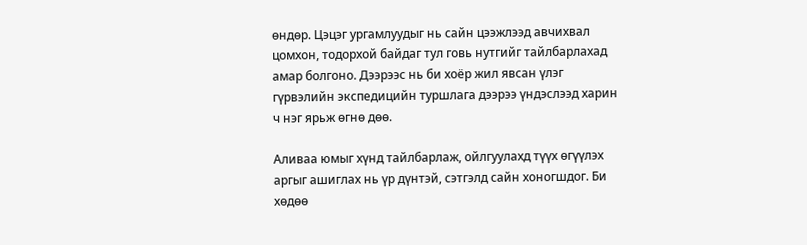өндөр. Цэцэг ургамлуудыг нь сайн цээжлээд авчихвал цомхон, тодорхой байдаг тул говь нутгийг тайлбарлахад амар болгоно. Дээрээс нь би хоёр жил явсан үлэг гүрвэлийн экспедицийн туршлага дээрээ үндэслээд харин ч нэг ярьж өгнө дөө.

Аливаа юмыг хүнд тайлбарлаж, ойлгуулахд түүх өгүүлэх аргыг ашиглах нь үр дүнтэй, сэтгэлд сайн хоногшдог. Би хөдөө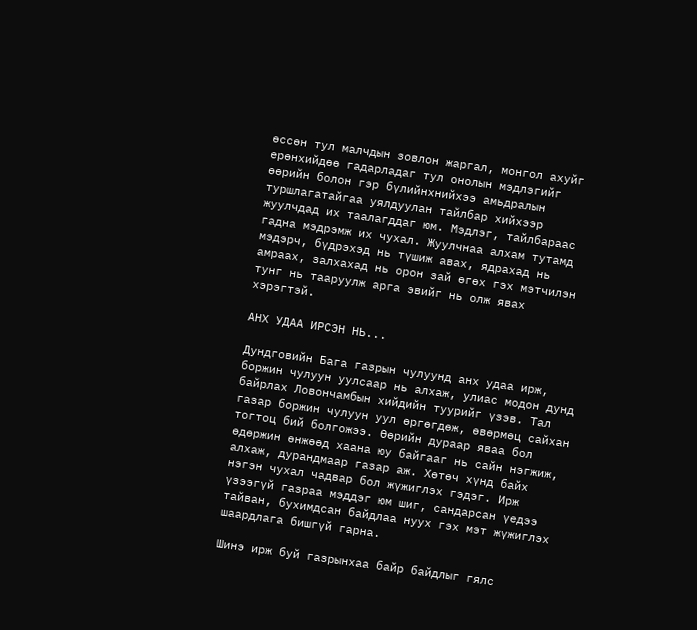өссөн тул малчдын зовлон жаргал, монгол ахуйг ерөнхийдөө гадарладаг тул онолын мэдлэгийг өөрийн болон гэр бүлийнхнийхээ амьдралын туршлагатайгаа уялдуулан тайлбар хийхээр жуулчдад их таалагддаг юм. Мэдлэг, тайлбараас гадна мэдрэмж их чухал. Жуулчнаа алхам тутамд мэдэрч, бүдрэхэд нь түшиж авах, ядрахад нь амраах, залхахад нь орон зай өгөх гэх мэтчилэн тунг нь тааруулж арга эвийг нь олж явах хэрэгтэй.

АНХ УДАА ИРСЭН НЬ...

Дундговийн Бага газрын чулуунд анх удаа ирж, боржин чулуун уулсаар нь алхаж, улиас модон дунд байрлах Ловончамбын хийдийн туурийг үзэв. Тал газар боржин чулуун уул өргөгдөж, өвөрмөц сайхан тогтоц бий болгожээ. Өөрийн дураар яваа бол өдөржин өнжөөд хаана юу байгааг нь сайн нэгжиж, алхаж, дурандмаар газар аж. Хөтөч хүнд байх нэгэн чухал чадвар бол жүжиглэх гэдэг. Ирж үзээгүй газраа мэддэг юм шиг, сандарсан үедээ тайван, бухимдсан байдлаа нуух гэх мэт жүжиглэх шаардлага бишгүй гарна.

Шинэ ирж буй газрынхаа байр байдлыг гялс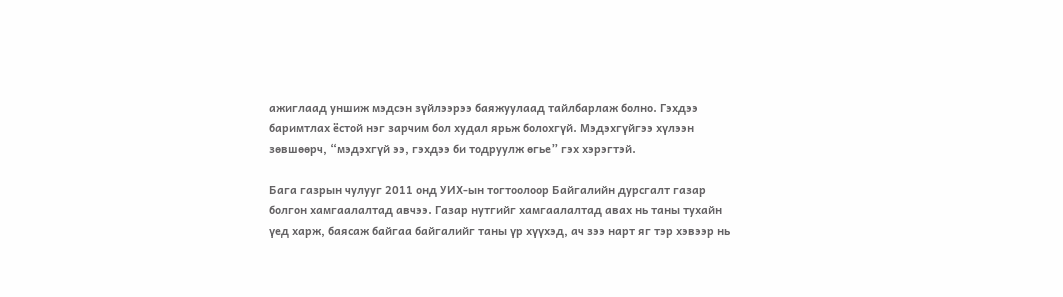ажиглаад уншиж мэдсэн зүйлээрээ баяжуулаад тайлбарлаж болно. Гэхдээ баримтлах ёстой нэг зарчим бол худал ярьж болохгүй. Мэдэхгүйгээ хүлээн зөвшөөрч, “мэдэхгүй ээ, гэхдээ би тодруулж өгье” гэх хэрэгтэй.

Бага газрын чулууг 2011 онд УИХ-ын тогтоолоор Байгалийн дурсгалт газар болгон хамгаалалтад авчээ. Газар нутгийг хамгаалалтад авах нь таны тухайн үед харж, баясаж байгаа байгалийг таны үр хүүхэд, ач зээ нарт яг тэр хэвээр нь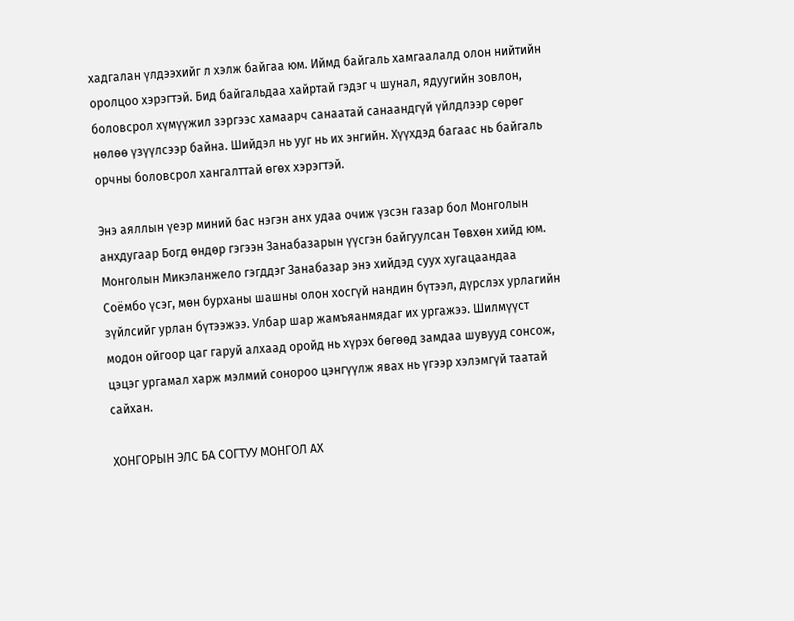хадгалан үлдээхийг л хэлж байгаа юм. Иймд байгаль хамгаалалд олон нийтийн оролцоо хэрэгтэй. Бид байгальдаа хайртай гэдэг ч шунал, ядуугийн зовлон, боловсрол хүмүүжил зэргээс хамаарч санаатай санаандгүй үйлдлээр сөрөг нөлөө үзүүлсээр байна. Шийдэл нь ууг нь их энгийн. Хүүхдэд багаас нь байгаль орчны боловсрол хангалттай өгөх хэрэгтэй.

Энэ аяллын үеэр миний бас нэгэн анх удаа очиж үзсэн газар бол Монголын анхдугаар Богд өндөр гэгээн Занабазарын үүсгэн байгуулсан Төвхөн хийд юм. Монголын Микэланжело гэгддэг Занабазар энэ хийдэд суух хугацаандаа Соёмбо үсэг, мөн бурханы шашны олон хосгүй нандин бүтээл, дүрслэх урлагийн зүйлсийг урлан бүтээжээ. Улбар шар жамъяанмядаг их ургажээ. Шилмүүст модон ойгоор цаг гаруй алхаад оройд нь хүрэх бөгөөд замдаа шувууд сонсож, цэцэг ургамал харж мэлмий сонороо цэнгүүлж явах нь үгээр хэлэмгүй таатай сайхан.

ХОНГОРЫН ЭЛС БА СОГТУУ МОНГОЛ АХ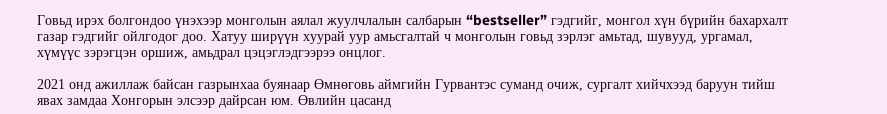Говьд ирэх болгондоо үнэхээр монголын аялал жуулчлалын салбарын “bestseller” гэдгийг, монгол хүн бүрийн бахархалт газар гэдгийг ойлгодог доо. Хатуу ширүүн хуурай уур амьсгалтай ч монголын говьд зэрлэг амьтад, шувууд, ургамал, хүмүүс зэрэгцэн оршиж, амьдрал цэцэглэдгээрээ онцлог.

2021 онд ажиллаж байсан газрынхаа буянаар Өмнөговь аймгийн Гурвантэс суманд очиж, сургалт хийчхээд баруун тийш явах замдаа Хонгорын элсээр дайрсан юм. Өвлийн цасанд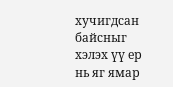хучигдсан байсныг хэлэх үү ер нь яг ямар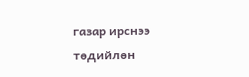газар ирснээ төдийлөн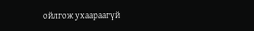ойлгож ухаараагүй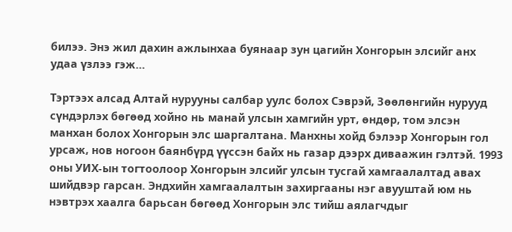билээ. Энэ жил дахин ажлынхаа буянаар зун цагийн Хонгорын элсийг анх удаа үзлээ гэж…

Тэртээх алсад Алтай нурууны салбар уулс болох Сэврэй, Зөөлөнгийн нурууд сүндэрлэх бөгөөд хойно нь манай улсын хамгийн урт, өндөр, том элсэн манхан болох Хонгорын элс шаргалтана. Манхны хойд бэлээр Хонгорын гол урсаж, нов ногоон баянбүрд үүссэн байх нь газар дээрх диваажин гэлтэй. 1993 оны УИХ-ын тогтоолоор Хонгорын элсийг улсын тусгай хамгаалалтад авах шийдвэр гарсан. Эндхийн хамгаалалтын захиргааны нэг авууштай юм нь нэвтрэх хаалга барьсан бөгөөд Хонгорын элс тийш аялагчдыг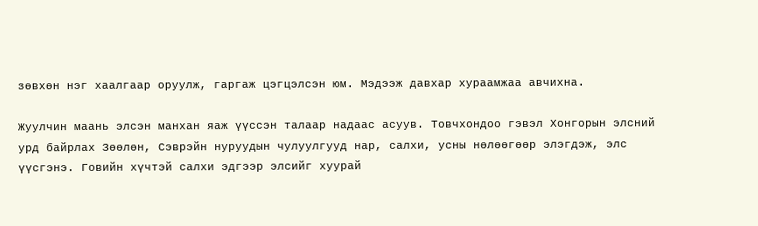зөвхөн нэг хаалгаар оруулж, гаргаж цэгцэлсэн юм. Мэдээж давхар хураамжаа авчихна.

Жуулчин маань элсэн манхан яаж үүссэн талаар надаас асуув. Товчхондоо гэвэл Хонгорын элсний урд байрлах Зөөлөн, Сэврэйн нуруудын чулуулгууд нар, салхи, усны нөлөөгөөр элэгдэж, элс үүсгэнэ. Говийн хүчтэй салхи эдгээр элсийг хуурай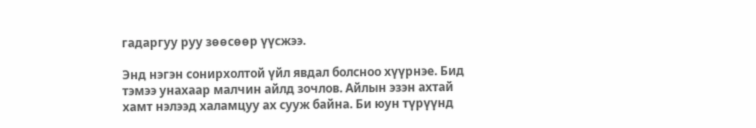гадаргуу руу зөөсөөр үүсжээ.

Энд нэгэн сонирхолтой үйл явдал болсноо хүүрнэе. Бид тэмээ унахаар малчин айлд зочлов. Айлын эзэн ахтай хамт нэлээд халамцуу ах сууж байна. Би юун түрүүнд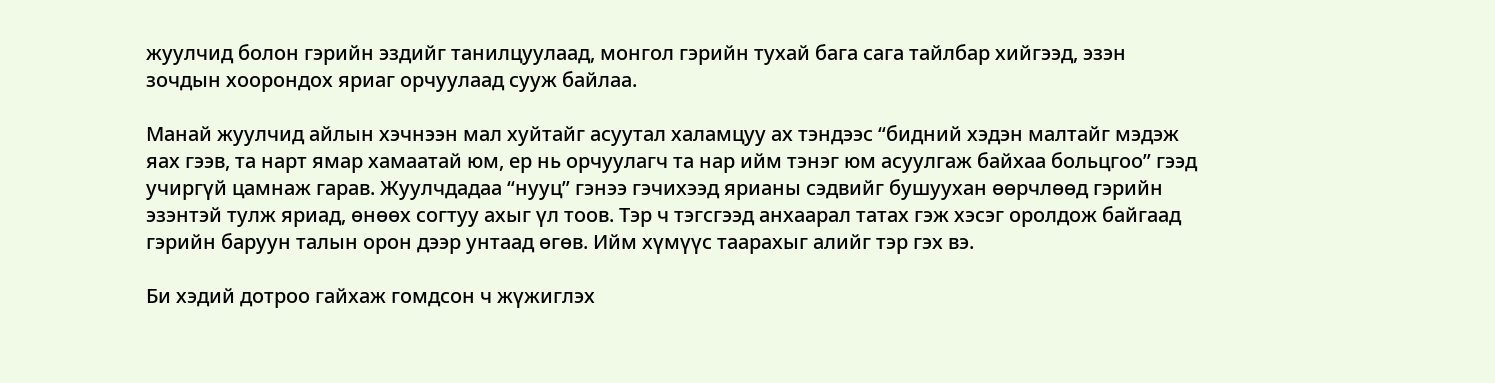жуулчид болон гэрийн эздийг танилцуулаад, монгол гэрийн тухай бага сага тайлбар хийгээд, эзэн зочдын хоорондох яриаг орчуулаад сууж байлаа.

Манай жуулчид айлын хэчнээн мал хуйтайг асуутал халамцуу ах тэндээс “бидний хэдэн малтайг мэдэж яах гээв, та нарт ямар хамаатай юм, ер нь орчуулагч та нар ийм тэнэг юм асуулгаж байхаа больцгоо” гээд учиргүй цамнаж гарав. Жуулчдадаа “нууц” гэнээ гэчихээд ярианы сэдвийг бушуухан өөрчлөөд гэрийн эзэнтэй тулж яриад, өнөөх согтуу ахыг үл тоов. Тэр ч тэгсгээд анхаарал татах гэж хэсэг оролдож байгаад гэрийн баруун талын орон дээр унтаад өгөв. Ийм хүмүүс таарахыг алийг тэр гэх вэ.

Би хэдий дотроо гайхаж гомдсон ч жүжиглэх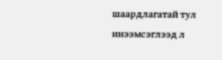шаардлагатай тул инээмсэглээд л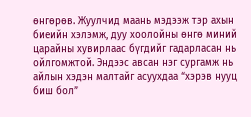өнгөрөв. Жуулчид маань мэдээж тэр ахын биеийн хэлэмж, дуу хоолойны өнгө миний царайны хувирлаас бүгдийг гадарласан нь ойлгомжтой. Эндээс авсан нэг сургамж нь айлын хэдэн малтайг асуухдаа “хэрэв нууц биш бол”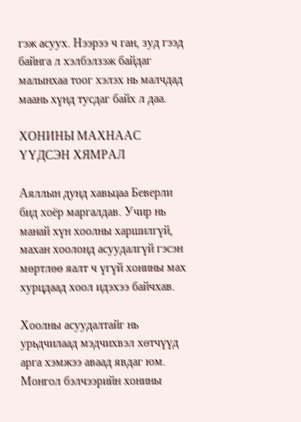гэж асуух. Нээрээ ч ган, зуд гээд байнга л хэлбэлзэж байдаг малынхаа тоог хэлэх нь малчдад маань хүнд тусдаг байх л даа.

ХОНИНЫ МАХНААС ҮҮДСЭН ХЯМРАЛ

Аяллын дунд хавьцаа Беверли бид хоёр маргалдав. Учир нь манай хүн хоолны харшилгүй, махан хоолонд асуудалгүй гэсэн мөртлөө яалт ч үгүй хонины мах хурцдаад хоол идэхээ байчхав.

Хоолны асуудалтайг нь урьдчилаад мэдчихвэл хөтчүүд арга хэмжээ аваад явдаг юм. Монгол бэлчээрийн хонины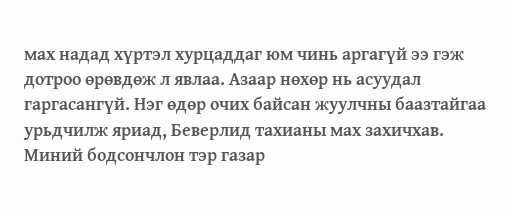мах надад хүртэл хурцаддаг юм чинь аргагүй ээ гэж дотроо өрөвдөж л явлаа. Азаар нөхөр нь асуудал гаргасангүй. Нэг өдөр очих байсан жуулчны баазтайгаа урьдчилж яриад, Беверлид тахианы мах захичхав. Миний бодсончлон тэр газар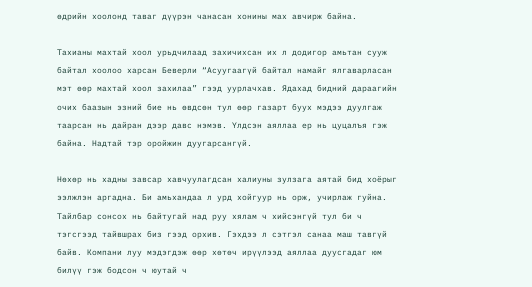өдрийн хоолонд таваг дүүрэн чанасан хонины мах авчирж байна.

Тахианы махтай хоол урьдчилаад захичихсан их л додигор амьтан сууж байтал хоолоо харсан Беверли “Асуугаагүй байтал намайг ялгаварласан мэт өөр махтай хоол захилаа” гээд уурлачхав. Ядахад бидний дараагийн очих баазын эзний бие нь өвдсөн тул өөр газарт буух мэдээ дуулгаж таарсан нь дайран дээр давс нэмэв. Үлдсэн аяллаа ер нь цуцалъя гэж байна. Надтай тэр оройжин дуугарсангүй.

Нөхөр нь хадны завсар хавчуулагдсан халиуны зулзага аятай бид хоёрыг ээлжлэн аргадна. Би амьхандаа л урд хойгуур нь орж, учирлаж гуйна. Тайлбар сонсох нь байтугай над руу хялам ч хийсэнгүй тул би ч тэгсгээд тайвшрах биз гээд орхив. Гэхдээ л сэтгэл санаа маш тавгүй байв. Компани луу мэдэгдэж өөр хөтөч ирүүлээд аяллаа дуусгадаг юм билүү гэж бодсон ч юутай ч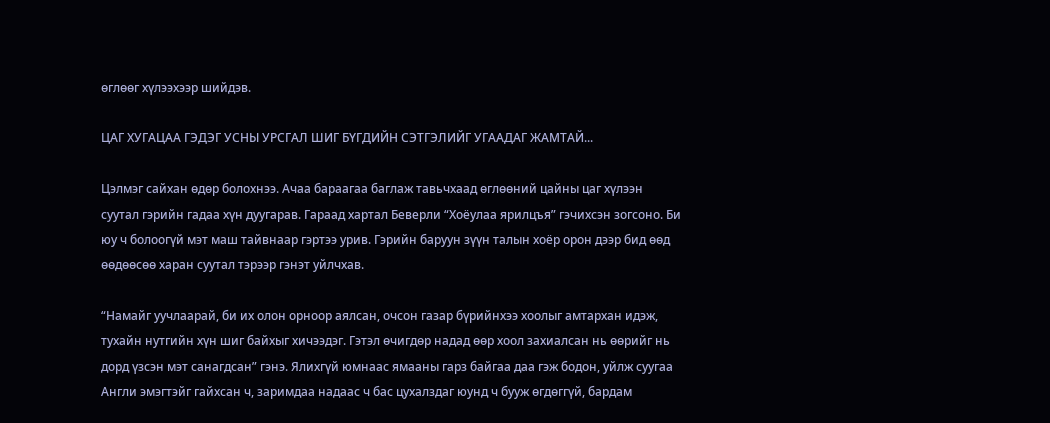өглөөг хүлээхээр шийдэв.

ЦАГ ХУГАЦАА ГЭДЭГ УСНЫ УРСГАЛ ШИГ БҮГДИЙН СЭТГЭЛИЙГ УГААДАГ ЖАМТАЙ...

Цэлмэг сайхан өдөр болохнээ. Ачаа бараагаа баглаж тавьчхаад өглөөний цайны цаг хүлээн суутал гэрийн гадаа хүн дуугарав. Гараад хартал Беверли “Хоёулаа ярилцъя” гэчихсэн зогсоно. Би юу ч болоогүй мэт маш тайвнаар гэртээ урив. Гэрийн баруун зүүн талын хоёр орон дээр бид өөд өөдөөсөө харан суутал тэрээр гэнэт уйлчхав.

“Намайг уучлаарай, би их олон орноор аялсан, очсон газар бүрийнхээ хоолыг амтархан идэж, тухайн нутгийн хүн шиг байхыг хичээдэг. Гэтэл өчигдөр надад өөр хоол захиалсан нь өөрийг нь дорд үзсэн мэт санагдсан” гэнэ. Ялихгүй юмнаас ямааны гарз байгаа даа гэж бодон, уйлж суугаа Англи эмэгтэйг гайхсан ч, заримдаа надаас ч бас цухалздаг юунд ч бууж өгдөггүй, бардам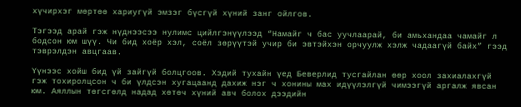хүчирхэг мөртөө хариугүй эмзэг бүсгүй хүний занг ойлгов.

Тэгээд арай гэж нүднээсээ нулимс цийлгэнүүлээд “Намайг ч бас уучлаарай, би амьхандаа чамайг л бодсон юм шүү. Чи бид хоёр хэл, соёл зөрүүтэй учир би эвтэйхэн орчуулж хэлж чадаагүй байх” гээд тэврэлдэн авцгаав.

Үүнээс хойш бид үй зайгүй болцгоов. Хэдий тухайн үед Беверлид тусгайлан өөр хоол захиалахгүй гэж тохиролцсон ч би үлдсэн хугацаанд дахиж нэг ч хонины мах идүүлэлгүй чимээгүй аргалж явсан юм. Аяллын төгсгөлд надад хөтөч хүний авч болох дээдийн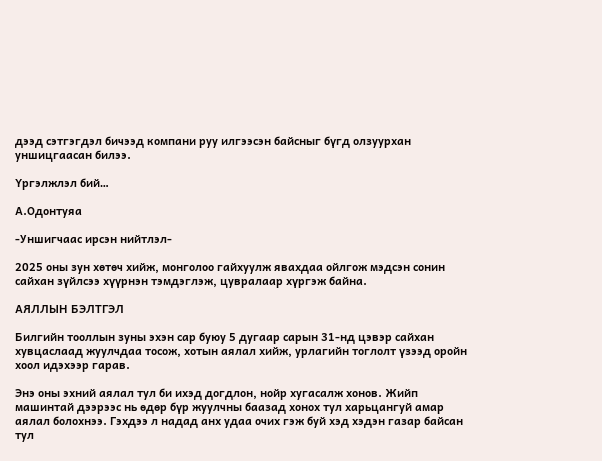дээд сэтгэгдэл бичээд компани руу илгээсэн байсныг бүгд олзуурхан уншицгаасан билээ.

Үргэлжлэл бий…

А.Одонтуяа

-Уншигчаас ирсэн нийтлэл-

2025 оны зун хөтөч хийж, монголоо гайхуулж явахдаа ойлгож мэдсэн сонин сайхан зүйлсээ хүүрнэн тэмдэглэж, цувралаар хүргэж байна.

АЯЛЛЫН БЭЛТГЭЛ

Билгийн тооллын зуны эхэн сар буюу 5 дугаар сарын 31-нд цэвэр сайхан хувцаслаад жуулчдаа тосож, хотын аялал хийж, урлагийн тоглолт үзээд оройн хоол идэхээр гарав.

Энэ оны эхний аялал тул би ихэд догдлон, нойр хугасалж хонов. Жийп машинтай дээрээс нь өдөр бүр жуулчны баазад хонох тул харьцангуй амар аялал болохнээ. Гэхдээ л надад анх удаа очих гэж буй хэд хэдэн газар байсан тул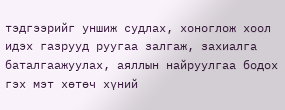тэдгээрийг уншиж судлах, хоноглож хоол идэх газрууд руугаа залгаж, захиалга баталгаажуулах, аяллын найруулгаа бодох гэх мэт хөтөч хүний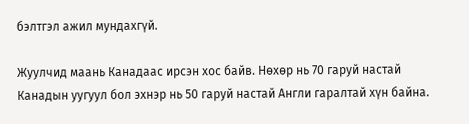бэлтгэл ажил мундахгүй.

Жуулчид маань Канадаас ирсэн хос байв. Нөхөр нь 70 гаруй настай Канадын уугуул бол эхнэр нь 50 гаруй настай Англи гаралтай хүн байна.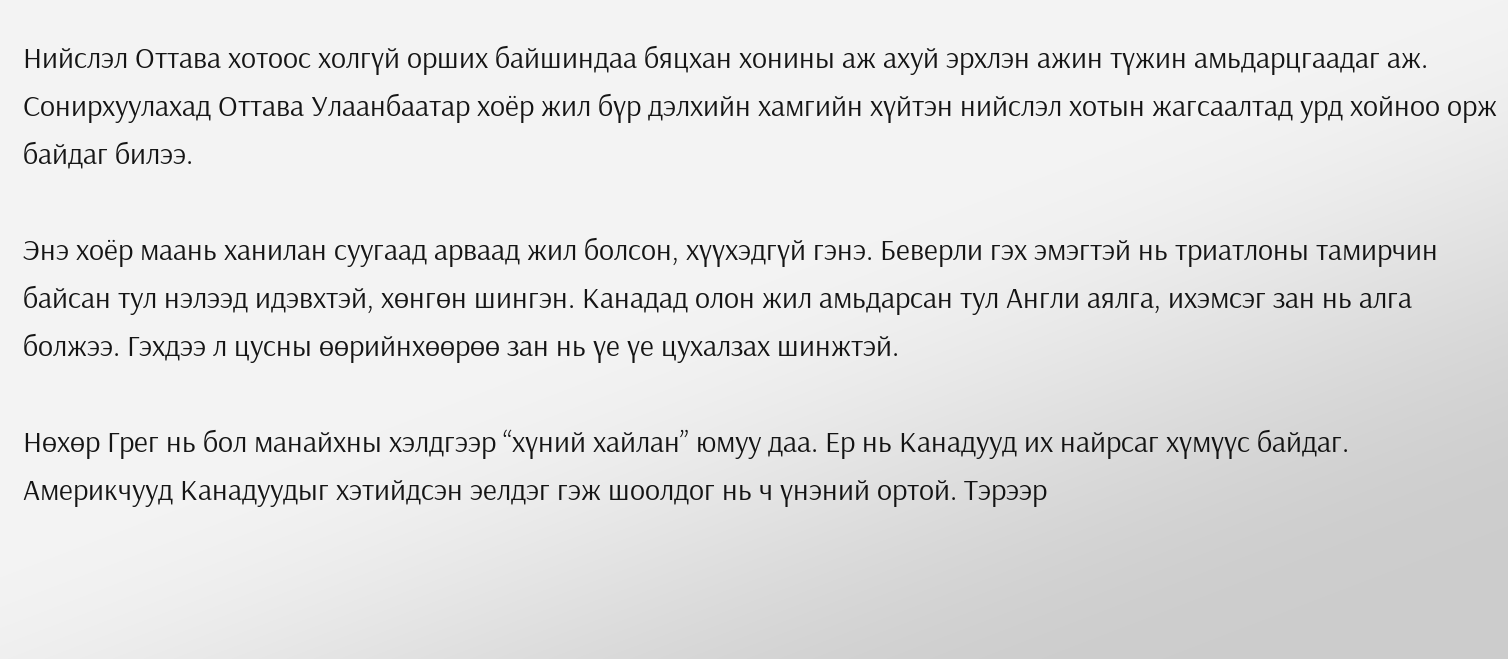Нийслэл Оттава хотоос холгүй орших байшиндаа бяцхан хонины аж ахуй эрхлэн ажин түжин амьдарцгаадаг аж. Сонирхуулахад Оттава Улаанбаатар хоёр жил бүр дэлхийн хамгийн хүйтэн нийслэл хотын жагсаалтад урд хойноо орж байдаг билээ.

Энэ хоёр маань ханилан суугаад арваад жил болсон, хүүхэдгүй гэнэ. Беверли гэх эмэгтэй нь триатлоны тамирчин байсан тул нэлээд идэвхтэй, хөнгөн шингэн. Канадад олон жил амьдарсан тул Англи аялга, ихэмсэг зан нь алга болжээ. Гэхдээ л цусны өөрийнхөөрөө зан нь үе үе цухалзах шинжтэй.

Нөхөр Грег нь бол манайхны хэлдгээр “хүний хайлан” юмуу даа. Ер нь Канадууд их найрсаг хүмүүс байдаг. Америкчууд Канадуудыг хэтийдсэн эелдэг гэж шоолдог нь ч үнэний ортой. Тэрээр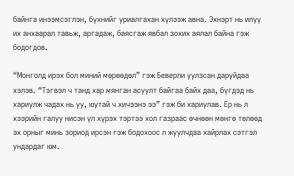байнга инээмсэглэн, бүхнийг уриалгахан хүлээж авна. Эхнэрт нь илүү их анхаарал тавьж, аргадаж, баясгаж явбал зохих аялал байна гэж бодогдов.

“Монголд ирэх бол миний мөрөөдөл” гэж Беверли уулзсан даруйдаа хэлэв. “Тэгвэл ч танд хар мянган асуулт байгаа байх даа, бүгдэд нь хариулж чадах нь уу, юутай ч хичээнэ ээ” гэж би хариулав. Ер нь л хээрийн галуу нисэн үл хүрэх тэртээ хол газраас өчнөөн мөнгө төлөөд эх орныг минь зориод ирсэн гэж бодохоос л жуулчдаа хайрлах сэтгэл ундардаг юм.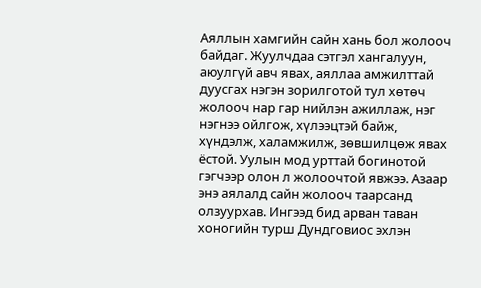Аяллын хамгийн сайн хань бол жолооч байдаг. Жуулчдаа сэтгэл хангалуун, аюулгүй авч явах, аяллаа амжилттай дуусгах нэгэн зорилготой тул хөтөч жолооч нар гар нийлэн ажиллаж, нэг нэгнээ ойлгож, хүлээцтэй байж, хүндэлж, халамжилж, зөвшилцөж явах ёстой. Уулын мод урттай богинотой гэгчээр олон л жолоочтой явжээ. Азаар энэ аялалд сайн жолооч таарсанд олзуурхав. Ингээд бид арван таван хоногийн турш Дундговиос эхлэн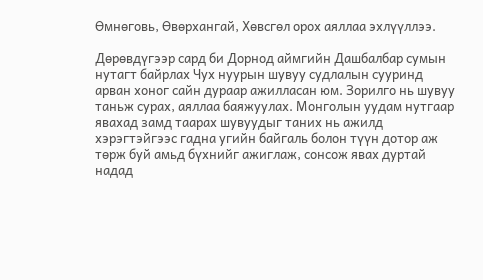Өмнөговь, Өвөрхангай, Хөвсгөл орох аяллаа эхлүүллээ.

Дөрөвдүгээр сард би Дорнод аймгийн Дашбалбар сумын нутагт байрлах Чух нуурын шувуу судлалын сууринд арван хоног сайн дураар ажилласан юм. Зорилго нь шувуу таньж сурах, аяллаа баяжуулах. Монголын уудам нутгаар явахад замд таарах шувуудыг таних нь ажилд хэрэгтэйгээс гадна угийн байгаль болон түүн дотор аж төрж буй амьд бүхнийг ажиглаж, сонсож явах дуртай надад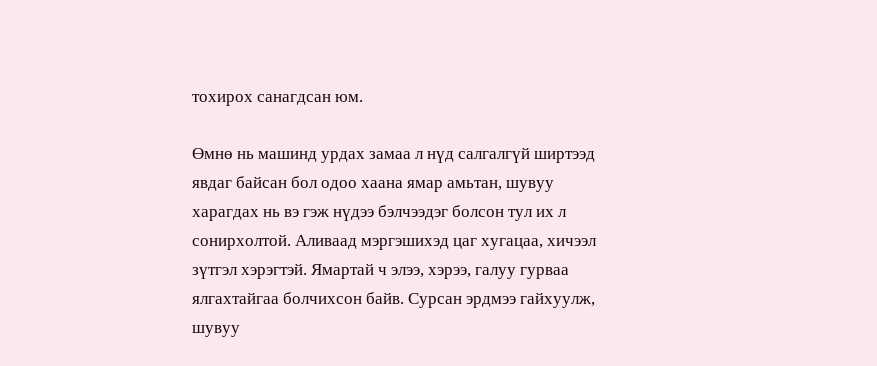тохирох санагдсан юм.

Өмнө нь машинд урдах замаа л нүд салгалгүй ширтээд явдаг байсан бол одоо хаана ямар амьтан, шувуу харагдах нь вэ гэж нүдээ бэлчээдэг болсон тул их л сонирхолтой. Аливаад мэргэшихэд цаг хугацаа, хичээл зүтгэл хэрэгтэй. Ямартай ч элээ, хэрээ, галуу гурваа ялгахтайгаа болчихсон байв. Сурсан эрдмээ гайхуулж, шувуу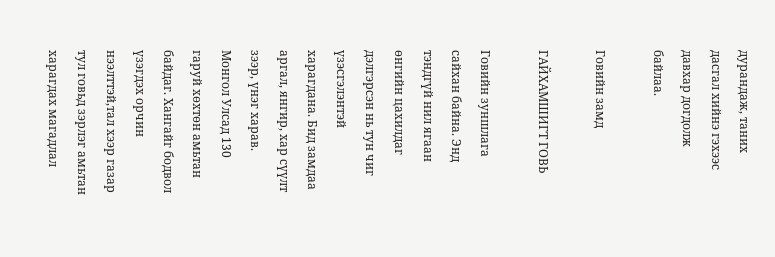дурандаж, таних дасгал хийнэ гэхээс давхар догдолж байлаа.

Говийн замд

ГАЙХАМШИГТ ГОВЬ

Говийн зуншлага сайхан байна. Энд тэндгүй нил ягаан өнгийн цахилдаг дэлгэрсэн нь тун чиг үзэсгэлэнтэй харагдана. Бид замдаа аргал, янгир, хар сүүлт зээр, үнэг харав. Монгол Улсад 130 гаруй хөхтөн амьтан байдаг. Хангайг бодвол үзэгдэх орчин нээлттэй,тал хээр газар тул говьд зэрлэг амьтан харагдах магадлал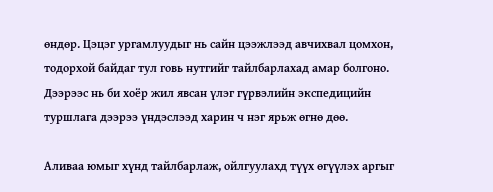өндөр. Цэцэг ургамлуудыг нь сайн цээжлээд авчихвал цомхон, тодорхой байдаг тул говь нутгийг тайлбарлахад амар болгоно. Дээрээс нь би хоёр жил явсан үлэг гүрвэлийн экспедицийн туршлага дээрээ үндэслээд харин ч нэг ярьж өгнө дөө.

Аливаа юмыг хүнд тайлбарлаж, ойлгуулахд түүх өгүүлэх аргыг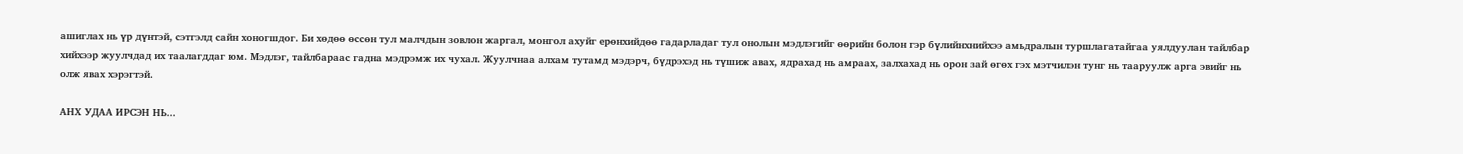ашиглах нь үр дүнтэй, сэтгэлд сайн хоногшдог. Би хөдөө өссөн тул малчдын зовлон жаргал, монгол ахуйг ерөнхийдөө гадарладаг тул онолын мэдлэгийг өөрийн болон гэр бүлийнхнийхээ амьдралын туршлагатайгаа уялдуулан тайлбар хийхээр жуулчдад их таалагддаг юм. Мэдлэг, тайлбараас гадна мэдрэмж их чухал. Жуулчнаа алхам тутамд мэдэрч, бүдрэхэд нь түшиж авах, ядрахад нь амраах, залхахад нь орон зай өгөх гэх мэтчилэн тунг нь тааруулж арга эвийг нь олж явах хэрэгтэй.

АНХ УДАА ИРСЭН НЬ...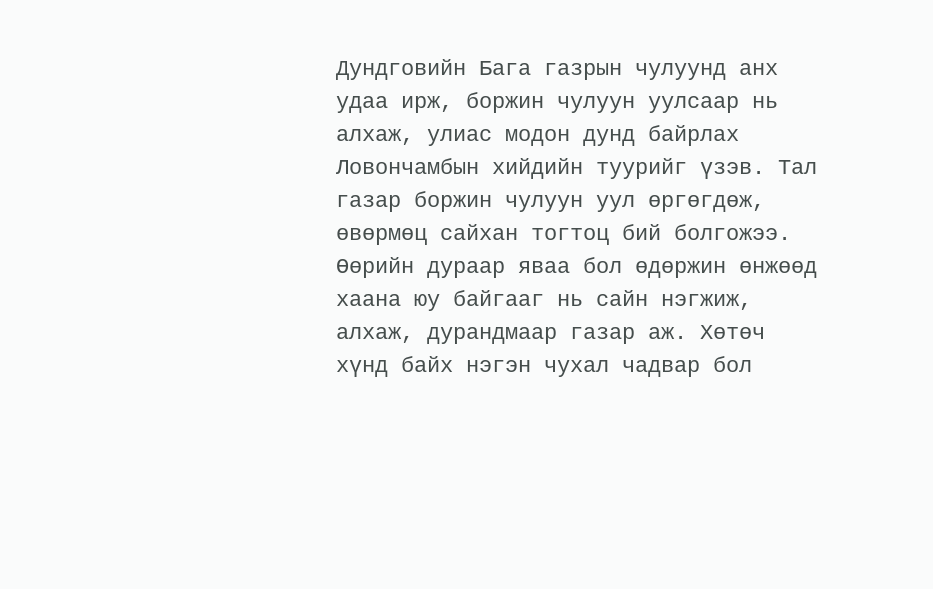Дундговийн Бага газрын чулуунд анх удаа ирж, боржин чулуун уулсаар нь алхаж, улиас модон дунд байрлах Ловончамбын хийдийн туурийг үзэв. Тал газар боржин чулуун уул өргөгдөж, өвөрмөц сайхан тогтоц бий болгожээ. Өөрийн дураар яваа бол өдөржин өнжөөд хаана юу байгааг нь сайн нэгжиж, алхаж, дурандмаар газар аж. Хөтөч хүнд байх нэгэн чухал чадвар бол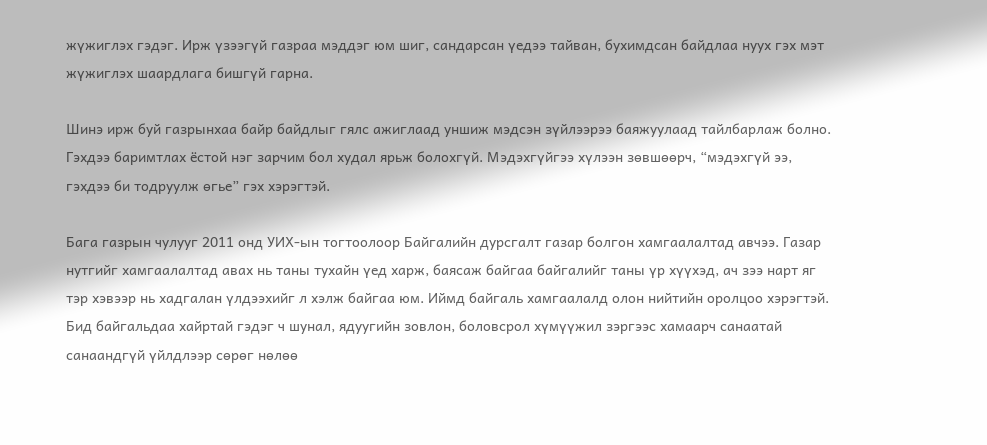жүжиглэх гэдэг. Ирж үзээгүй газраа мэддэг юм шиг, сандарсан үедээ тайван, бухимдсан байдлаа нуух гэх мэт жүжиглэх шаардлага бишгүй гарна.

Шинэ ирж буй газрынхаа байр байдлыг гялс ажиглаад уншиж мэдсэн зүйлээрээ баяжуулаад тайлбарлаж болно. Гэхдээ баримтлах ёстой нэг зарчим бол худал ярьж болохгүй. Мэдэхгүйгээ хүлээн зөвшөөрч, “мэдэхгүй ээ, гэхдээ би тодруулж өгье” гэх хэрэгтэй.

Бага газрын чулууг 2011 онд УИХ-ын тогтоолоор Байгалийн дурсгалт газар болгон хамгаалалтад авчээ. Газар нутгийг хамгаалалтад авах нь таны тухайн үед харж, баясаж байгаа байгалийг таны үр хүүхэд, ач зээ нарт яг тэр хэвээр нь хадгалан үлдээхийг л хэлж байгаа юм. Иймд байгаль хамгаалалд олон нийтийн оролцоо хэрэгтэй. Бид байгальдаа хайртай гэдэг ч шунал, ядуугийн зовлон, боловсрол хүмүүжил зэргээс хамаарч санаатай санаандгүй үйлдлээр сөрөг нөлөө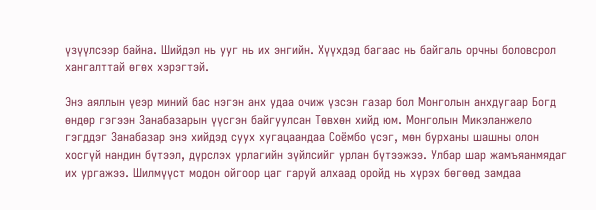үзүүлсээр байна. Шийдэл нь ууг нь их энгийн. Хүүхдэд багаас нь байгаль орчны боловсрол хангалттай өгөх хэрэгтэй.

Энэ аяллын үеэр миний бас нэгэн анх удаа очиж үзсэн газар бол Монголын анхдугаар Богд өндөр гэгээн Занабазарын үүсгэн байгуулсан Төвхөн хийд юм. Монголын Микэланжело гэгддэг Занабазар энэ хийдэд суух хугацаандаа Соёмбо үсэг, мөн бурханы шашны олон хосгүй нандин бүтээл, дүрслэх урлагийн зүйлсийг урлан бүтээжээ. Улбар шар жамъяанмядаг их ургажээ. Шилмүүст модон ойгоор цаг гаруй алхаад оройд нь хүрэх бөгөөд замдаа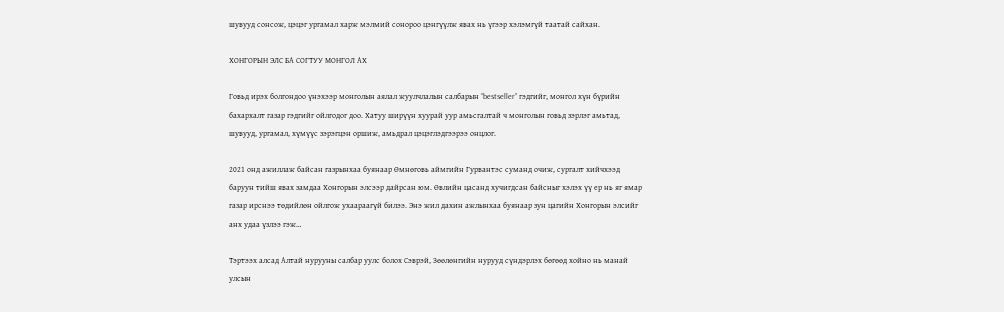шувууд сонсож, цэцэг ургамал харж мэлмий сонороо цэнгүүлж явах нь үгээр хэлэмгүй таатай сайхан.

ХОНГОРЫН ЭЛС БА СОГТУУ МОНГОЛ АХ

Говьд ирэх болгондоо үнэхээр монголын аялал жуулчлалын салбарын “bestseller” гэдгийг, монгол хүн бүрийн бахархалт газар гэдгийг ойлгодог доо. Хатуу ширүүн хуурай уур амьсгалтай ч монголын говьд зэрлэг амьтад, шувууд, ургамал, хүмүүс зэрэгцэн оршиж, амьдрал цэцэглэдгээрээ онцлог.

2021 онд ажиллаж байсан газрынхаа буянаар Өмнөговь аймгийн Гурвантэс суманд очиж, сургалт хийчхээд баруун тийш явах замдаа Хонгорын элсээр дайрсан юм. Өвлийн цасанд хучигдсан байсныг хэлэх үү ер нь яг ямар газар ирснээ төдийлөн ойлгож ухаараагүй билээ. Энэ жил дахин ажлынхаа буянаар зун цагийн Хонгорын элсийг анх удаа үзлээ гэж…

Тэртээх алсад Алтай нурууны салбар уулс болох Сэврэй, Зөөлөнгийн нурууд сүндэрлэх бөгөөд хойно нь манай улсын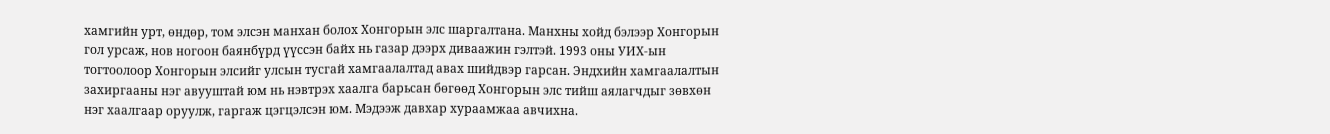хамгийн урт, өндөр, том элсэн манхан болох Хонгорын элс шаргалтана. Манхны хойд бэлээр Хонгорын гол урсаж, нов ногоон баянбүрд үүссэн байх нь газар дээрх диваажин гэлтэй. 1993 оны УИХ-ын тогтоолоор Хонгорын элсийг улсын тусгай хамгаалалтад авах шийдвэр гарсан. Эндхийн хамгаалалтын захиргааны нэг авууштай юм нь нэвтрэх хаалга барьсан бөгөөд Хонгорын элс тийш аялагчдыг зөвхөн нэг хаалгаар оруулж, гаргаж цэгцэлсэн юм. Мэдээж давхар хураамжаа авчихна.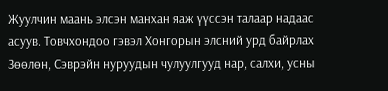Жуулчин маань элсэн манхан яаж үүссэн талаар надаас асуув. Товчхондоо гэвэл Хонгорын элсний урд байрлах Зөөлөн, Сэврэйн нуруудын чулуулгууд нар, салхи, усны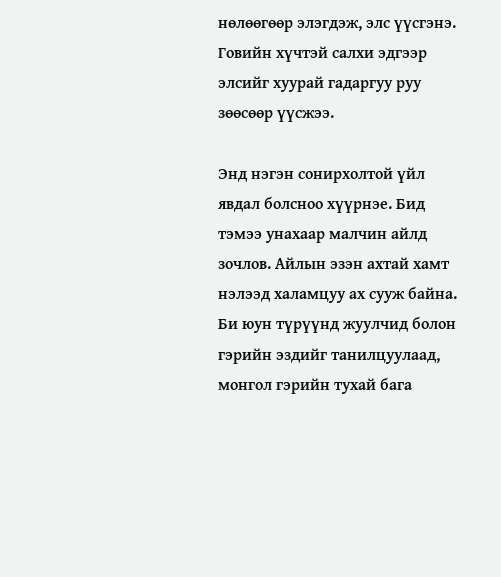нөлөөгөөр элэгдэж, элс үүсгэнэ. Говийн хүчтэй салхи эдгээр элсийг хуурай гадаргуу руу зөөсөөр үүсжээ.

Энд нэгэн сонирхолтой үйл явдал болсноо хүүрнэе. Бид тэмээ унахаар малчин айлд зочлов. Айлын эзэн ахтай хамт нэлээд халамцуу ах сууж байна. Би юун түрүүнд жуулчид болон гэрийн эздийг танилцуулаад, монгол гэрийн тухай бага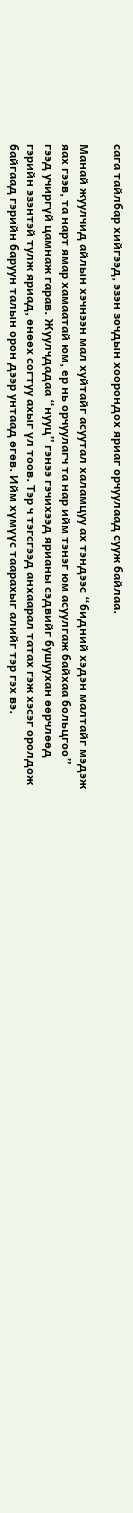сага тайлбар хийгээд, эзэн зочдын хоорондох яриаг орчуулаад сууж байлаа.

Манай жуулчид айлын хэчнээн мал хуйтайг асуутал халамцуу ах тэндээс “бидний хэдэн малтайг мэдэж яах гээв, та нарт ямар хамаатай юм, ер нь орчуулагч та нар ийм тэнэг юм асуулгаж байхаа больцгоо” гээд учиргүй цамнаж гарав. Жуулчдадаа “нууц” гэнээ гэчихээд ярианы сэдвийг бушуухан өөрчлөөд гэрийн эзэнтэй тулж яриад, өнөөх согтуу ахыг үл тоов. Тэр ч тэгсгээд анхаарал татах гэж хэсэг оролдож байгаад гэрийн баруун талын орон дээр унтаад өгөв. Ийм хүмүүс таарахыг алийг тэр гэх вэ.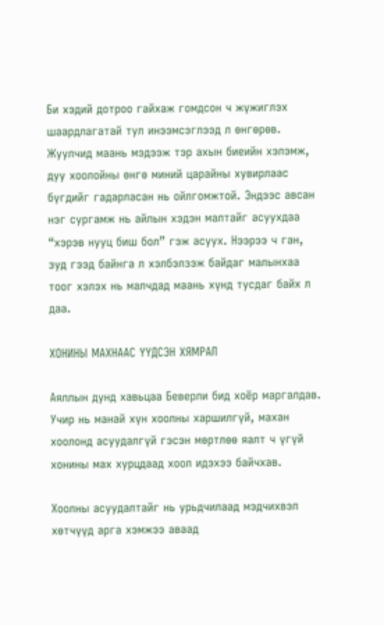Би хэдий дотроо гайхаж гомдсон ч жүжиглэх шаардлагатай тул инээмсэглээд л өнгөрөв. Жуулчид маань мэдээж тэр ахын биеийн хэлэмж, дуу хоолойны өнгө миний царайны хувирлаас бүгдийг гадарласан нь ойлгомжтой. Эндээс авсан нэг сургамж нь айлын хэдэн малтайг асуухдаа “хэрэв нууц биш бол” гэж асуух. Нээрээ ч ган, зуд гээд байнга л хэлбэлзэж байдаг малынхаа тоог хэлэх нь малчдад маань хүнд тусдаг байх л даа.

ХОНИНЫ МАХНААС ҮҮДСЭН ХЯМРАЛ

Аяллын дунд хавьцаа Беверли бид хоёр маргалдав. Учир нь манай хүн хоолны харшилгүй, махан хоолонд асуудалгүй гэсэн мөртлөө яалт ч үгүй хонины мах хурцдаад хоол идэхээ байчхав.

Хоолны асуудалтайг нь урьдчилаад мэдчихвэл хөтчүүд арга хэмжээ аваад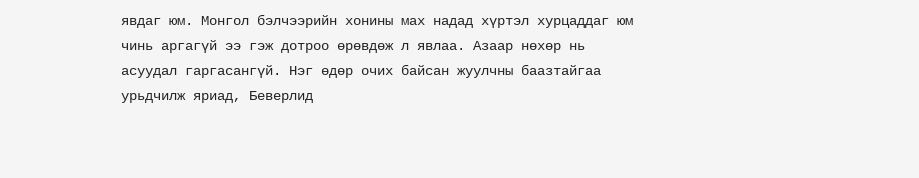явдаг юм. Монгол бэлчээрийн хонины мах надад хүртэл хурцаддаг юм чинь аргагүй ээ гэж дотроо өрөвдөж л явлаа. Азаар нөхөр нь асуудал гаргасангүй. Нэг өдөр очих байсан жуулчны баазтайгаа урьдчилж яриад, Беверлид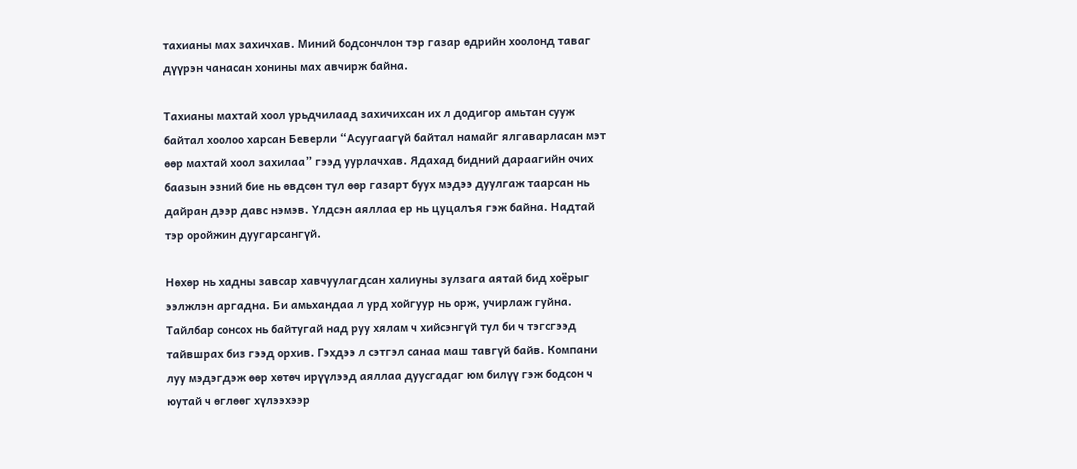тахианы мах захичхав. Миний бодсончлон тэр газар өдрийн хоолонд таваг дүүрэн чанасан хонины мах авчирж байна.

Тахианы махтай хоол урьдчилаад захичихсан их л додигор амьтан сууж байтал хоолоо харсан Беверли “Асуугаагүй байтал намайг ялгаварласан мэт өөр махтай хоол захилаа” гээд уурлачхав. Ядахад бидний дараагийн очих баазын эзний бие нь өвдсөн тул өөр газарт буух мэдээ дуулгаж таарсан нь дайран дээр давс нэмэв. Үлдсэн аяллаа ер нь цуцалъя гэж байна. Надтай тэр оройжин дуугарсангүй.

Нөхөр нь хадны завсар хавчуулагдсан халиуны зулзага аятай бид хоёрыг ээлжлэн аргадна. Би амьхандаа л урд хойгуур нь орж, учирлаж гуйна. Тайлбар сонсох нь байтугай над руу хялам ч хийсэнгүй тул би ч тэгсгээд тайвшрах биз гээд орхив. Гэхдээ л сэтгэл санаа маш тавгүй байв. Компани луу мэдэгдэж өөр хөтөч ирүүлээд аяллаа дуусгадаг юм билүү гэж бодсон ч юутай ч өглөөг хүлээхээр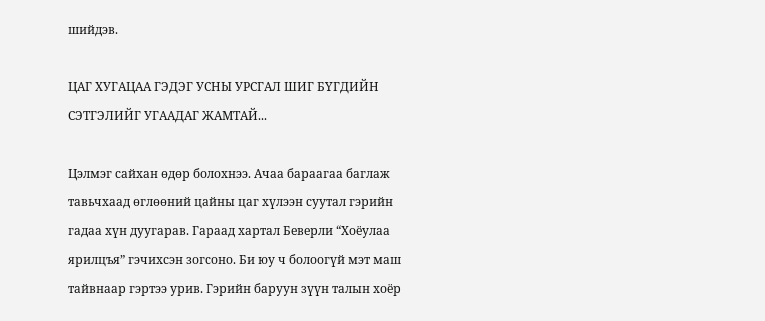шийдэв.

ЦАГ ХУГАЦАА ГЭДЭГ УСНЫ УРСГАЛ ШИГ БҮГДИЙН СЭТГЭЛИЙГ УГААДАГ ЖАМТАЙ...

Цэлмэг сайхан өдөр болохнээ. Ачаа бараагаа баглаж тавьчхаад өглөөний цайны цаг хүлээн суутал гэрийн гадаа хүн дуугарав. Гараад хартал Беверли “Хоёулаа ярилцъя” гэчихсэн зогсоно. Би юу ч болоогүй мэт маш тайвнаар гэртээ урив. Гэрийн баруун зүүн талын хоёр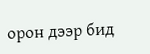орон дээр бид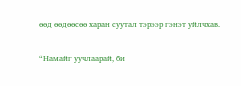өөд өөдөөсөө харан суутал тэрээр гэнэт уйлчхав.

“Намайг уучлаарай, би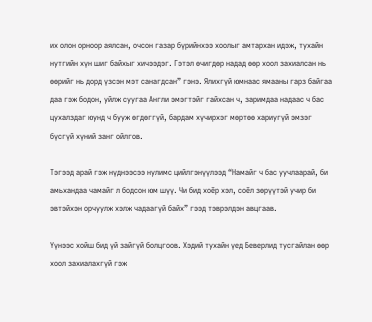их олон орноор аялсан, очсон газар бүрийнхээ хоолыг амтархан идэж, тухайн нутгийн хүн шиг байхыг хичээдэг. Гэтэл өчигдөр надад өөр хоол захиалсан нь өөрийг нь дорд үзсэн мэт санагдсан” гэнэ. Ялихгүй юмнаас ямааны гарз байгаа даа гэж бодон, уйлж суугаа Англи эмэгтэйг гайхсан ч, заримдаа надаас ч бас цухалздаг юунд ч бууж өгдөггүй, бардам хүчирхэг мөртөө хариугүй эмзэг бүсгүй хүний занг ойлгов.

Тэгээд арай гэж нүднээсээ нулимс цийлгэнүүлээд “Намайг ч бас уучлаарай, би амьхандаа чамайг л бодсон юм шүү. Чи бид хоёр хэл, соёл зөрүүтэй учир би эвтэйхэн орчуулж хэлж чадаагүй байх” гээд тэврэлдэн авцгаав.

Үүнээс хойш бид үй зайгүй болцгоов. Хэдий тухайн үед Беверлид тусгайлан өөр хоол захиалахгүй гэж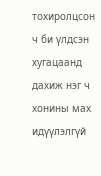тохиролцсон ч би үлдсэн хугацаанд дахиж нэг ч хонины мах идүүлэлгүй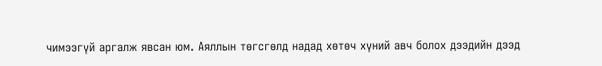чимээгүй аргалж явсан юм. Аяллын төгсгөлд надад хөтөч хүний авч болох дээдийн дээд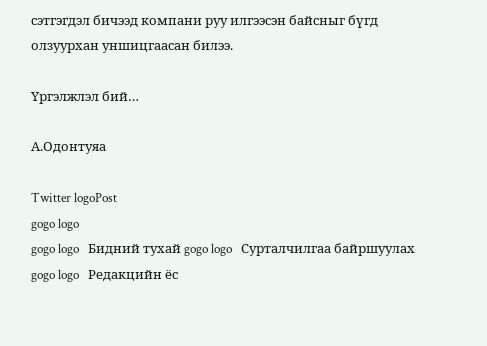сэтгэгдэл бичээд компани руу илгээсэн байсныг бүгд олзуурхан уншицгаасан билээ.

Үргэлжлэл бий…

А.Одонтуяа

Twitter logoPost
gogo logo
gogo logo   Бидний тухай gogo logo   Сурталчилгаа байршуулах gogo logo   Редакцийн ёс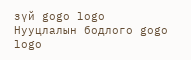зүй gogo logo  Нууцлалын бодлого gogo logo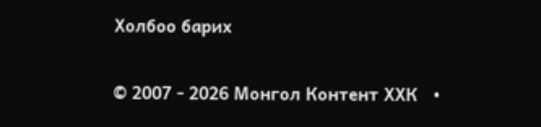Холбоо барих

© 2007 - 2026 Монгол Контент ХХК   •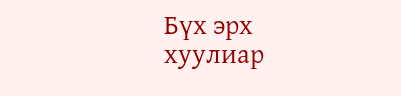Бүх эрх хуулиар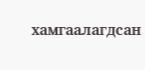хамгаалагдсан